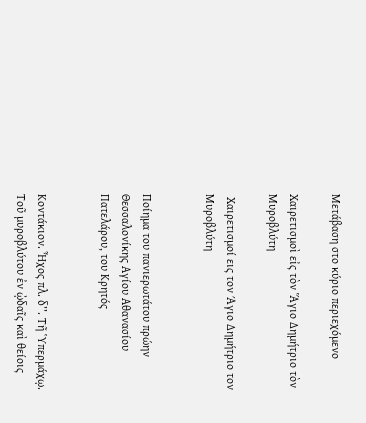Μετάβαση στο κύριο περιεχόμενο

Χαιρετισμοὶ εἰς τὸν Ἅγιο Δημήτριο τὸν Μυροβλύτη

 Χαιρετισμοί εις τον Άγιο Δημήτριο τον Μυροβλύτη


Ποίημα του πανιερωτάτου πρώην Θεσσαλονίκης Αγίου Αθανασίου Πατελάρου, του Κρητός


Κοντάκιον. Ἦχος πλ. δ’’. Τῆ Ὑπερμάχῳ.
Τοῦ μυροβλύτου ἐν ᾠδαῖς καὶ θείοις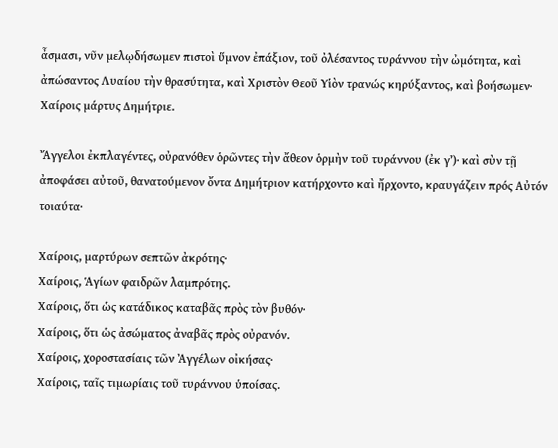ἆσμασι, νῦν μελῳδήσωμεν πιστοὶ ὕμνον ἐπάξιον, τοῦ ὀλέσαντος τυράννου τὴν ὠμότητα, καὶ ἀπώσαντος Λυαίου τὴν θρασύτητα, καὶ Χριστὸν Θεοῦ Υἱὸν τρανώς κηρύξαντος, καὶ βοήσωμεν· Χαίροις μάρτυς Δημήτριε.

Ἄγγελοι ἐκπλαγέντες, οὐρανόθεν ὁρῶντες τὴν ἄθεον ὁρμὴν τοῦ τυράννου (ἐκ γ’)· καὶ σὺν τῇ ἀποφάσει αὐτοῦ, θανατούμενον ὄντα Δημήτριον κατήρχοντο καὶ ἤρχοντο, κραυγάζειν πρός Αὐτόν τοιαύτα·

Χαίροις, μαρτύρων σεπτῶν ἀκρότης·
Χαίροις, Ἁγίων φαιδρῶν λαμπρότης.
Χαίροις, ὅτι ὡς κατάδικος καταβᾶς πρὸς τὸν βυθόν·
Χαίροις, ὅτι ὡς ἀσώματος ἀναβᾶς πρὸς οὐρανόν.
Χαίροις, χοροστασίαις τῶν Ἀγγέλων οἰκήσας·
Χαίροις, ταῖς τιμωρίαις τοῦ τυράννου ὑποίσας.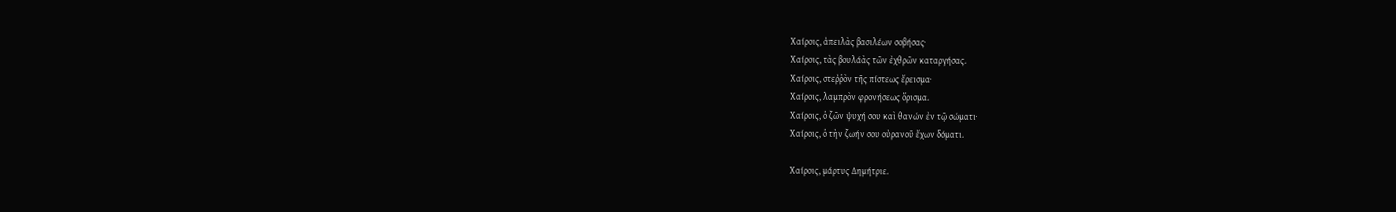Χαίροις, ἀπειλὰς βασιλέων σοβήσας·
Χαίροις, τὰς βουλάὰς τῶν ἐχθρῶν καταργήσας.
Χαίροις, στεῤῥὸν τῆς πίστεως ἔρεισμα·
Χαίροις, λαμπρὸν φρονήσεως ὅρισμα.
Χαίροις, ὁ ζῶν ψυχή σου καὶ θανών ἐν τῷ σώματι·
Χαίροις, ὁ τὴν ζωήν σου οὐρανοῦ ἔχων δόματι.

Χαίροις, μάρτυς Δημήτριε.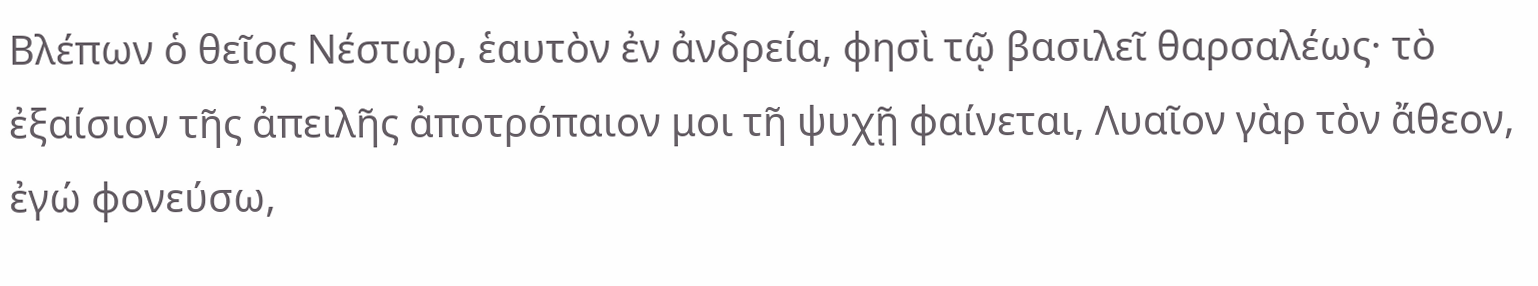Βλέπων ὁ θεῖος Νέστωρ, ἑαυτὸν ἐν ἀνδρεία, φησὶ τῷ βασιλεῖ θαρσαλέως· τὸ ἐξαίσιον τῆς ἀπειλῆς ἀποτρόπαιον μοι τῆ ψυχῇ φαίνεται, Λυαῖον γὰρ τὸν ἄθεον, ἐγώ φονεύσω,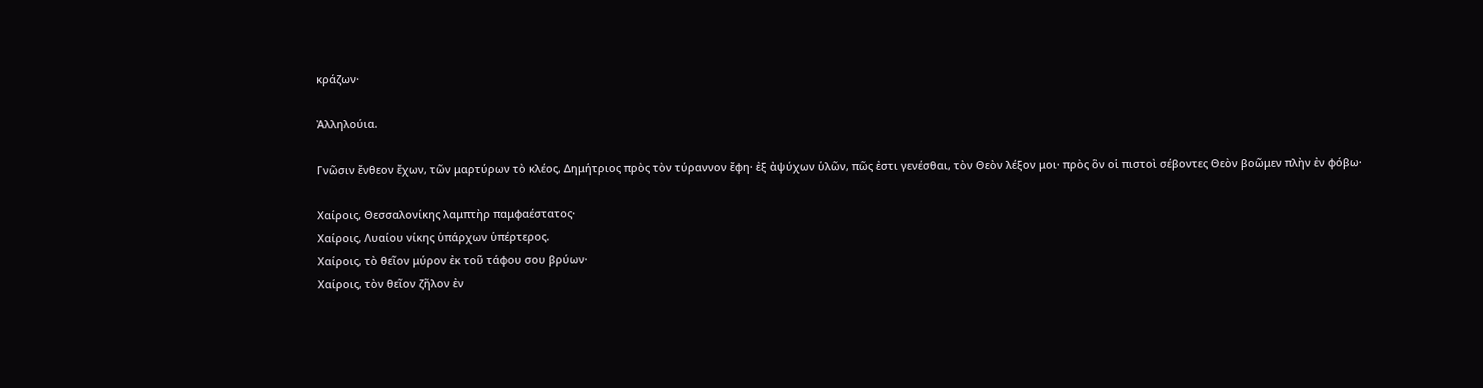κράζων·

Ἀλληλούια.

Γνῶσιν ἔνθεον ἔχων, τῶν μαρτύρων τὸ κλέος, Δημήτριος πρὸς τὸν τύραννον ἔφη· ἐξ ἀψύχων ὑλῶν, πῶς ἐστι γενέσθαι, τὸν Θεὸν λέξον μοι· πρὸς ὃν οἱ πιστοὶ σέβοντες Θεὸν βοῶμεν πλὴν ἐν φόβω·

Χαίροις, Θεσσαλονίκης λαμπτὴρ παμφαέστατος·
Χαίροις, Λυαίου νίκης ὑπάρχων ὑπέρτερος.
Χαίροις, τὸ θεῖον μύρον ἐκ τοῦ τάφου σου βρύων·
Χαίροις, τὸν θεῖον ζῆλον ἐν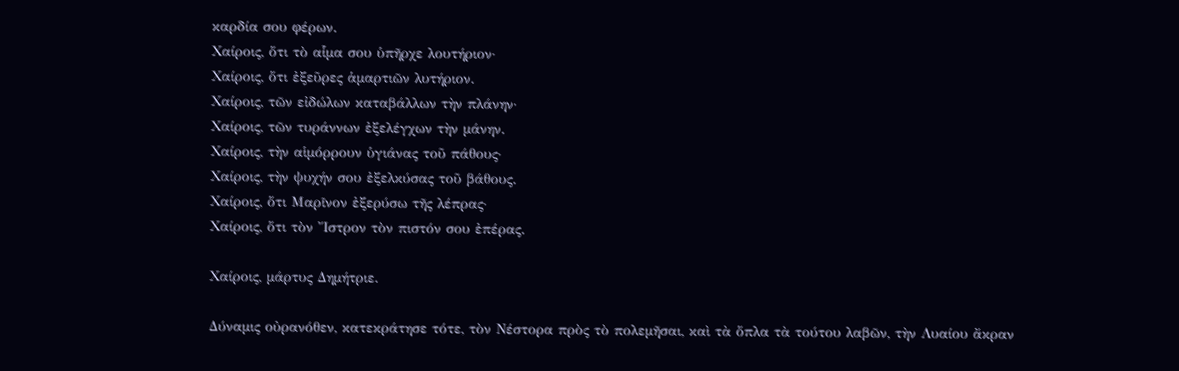καρδία σου φέρων.
Χαίροις, ὅτι τὸ αἷμα σου ὑπῆρχε λουτήριον·
Χαίροις, ὅτι ἐξεῦρες ἁμαρτιῶν λυτήριον.
Χαίροις, τῶν εἰδώλων καταβάλλων τὴν πλάνην·
Χαίροις, τῶν τυράννων ἐξελέγχων τὴν μάνην.
Χαίροις, τὴν αἱμόρρουν ὑγιάνας τοῦ πάθους·
Χαίροις, τὴν ψυχήν σου ἐξελκύσας τοῦ βάθους.
Χαίροις, ὅτι Μαρῖνον ἐξερύσω τῆς λέπρας·
Χαίροις, ὅτι τὸν Ἴστρον τὸν πιστόν σου ἐπέρας.

Χαίροις, μάρτυς Δημήτριε.

Δύναμις οὐρανόθεν, κατεκράτησε τότε, τὸν Νέστορα πρὸς τὸ πολεμῆσαι, καὶ τὰ ὅπλα τὰ τούτου λαβῶν, τὴν Λυαίου ἄκραν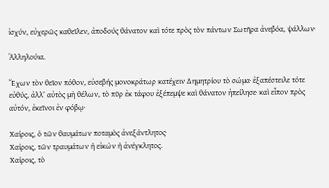ἰσχύν, εὐχερῶς καθεῖλεν, ἀποδούς θάνατον καὶ τότε πρὸς τὸν πάντων Σωτῆρα ἀνεβόα, ψάλλων·

Ἀλληλούια.

Ἔχων τὸν θεῖον πόθον, εὐσεβής μονοκράτωρ κατέχειν Δημητρίου τὸ σώμα· ἐξαπέστειλε τότε εὐθύς, ἀλλ’ αὐτὸς μὴ θέλων, τὸ πῦρ ἐκ τάφου ἐξέπεμψε καὶ θάνατον ἠπείλησε· καὶ εἶπον πρὸς αὐτόν, ἐκεῖνοι ἐν φόβῳ·

Χαίροις, ὁ τῶν θαυμάτων ποταμὸς ἀνεξάντλητος·
Χαίροις, τῶν τραυμάτων ἡ εἰκών ἡ ἀνέγκλητος.
Χαίροις, τὸ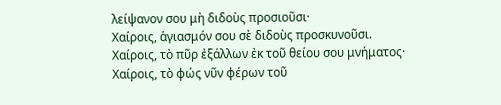λείψανον σου μὴ διδοὺς προσιοῦσι·
Χαίροις, ἁγιασμόν σου σὲ διδοὺς προσκυνοῦσι.
Χαίροις, τὸ πῦρ ἐξάλλων ἐκ τοῦ θείου σου μνήματος·
Χαίροις, τὸ φώς νῦν φέρων τοῦ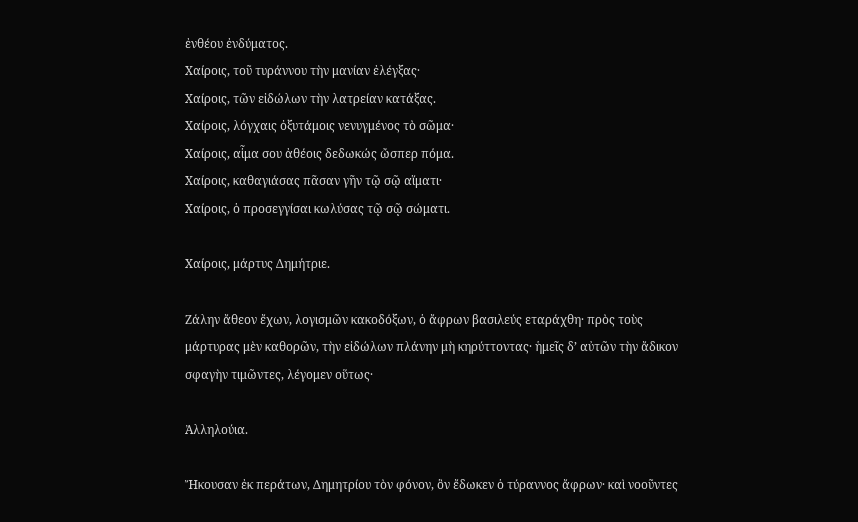ἐνθέου ἐνδύματος.
Χαίροις, τοῦ τυράννου τὴν μανίαν ἐλέγξας·
Χαίροις, τῶν εἰδώλων τὴν λατρείαν κατάξας.
Χαίροις, λόγχαις ὀξυτάμοις νενυγμένος τὸ σῶμα·
Χαίροις, αἷμα σου ἀθέοις δεδωκώς ὤσπερ πόμα.
Χαίροις, καθαγιάσας πᾶσαν γῆν τῷ σῷ αἵματι·
Χαίροις, ὁ προσεγγίσαι κωλύσας τῷ σῷ σώματι.

Χαίροις, μάρτυς Δημήτριε.

Ζάλην ἄθεον ἔχων, λογισμῶν κακοδόξων, ὁ ἄφρων βασιλεύς εταράχθη· πρὸς τοὺς μάρτυρας μὲν καθορῶν, τὴν εἰδώλων πλάνην μὴ κηρύττοντας· ἡμεῖς δ’ αὐτῶν τὴν ἄδικον σφαγὴν τιμῶντες, λέγομεν οὕτως·

Ἀλληλούια.

Ἤκουσαν ἐκ περάτων, Δημητρίου τὸν φόνον, ὃν ἔδωκεν ὁ τύραννος ἄφρων· καὶ νοοῦντες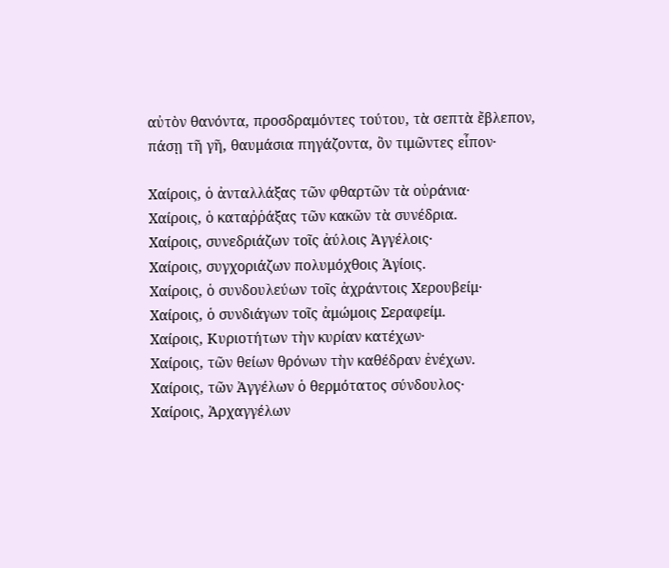αὐτὸν θανόντα, προσδραμόντες τούτου, τὰ σεπτὰ ἔβλεπον, πάσῃ τῆ γῆ, θαυμάσια πηγάζοντα, ὃν τιμῶντες εἶπον·

Χαίροις, ὁ ἀνταλλάξας τῶν φθαρτῶν τὰ οὐράνια·
Χαίροις, ὁ καταῤῥάξας τῶν κακῶν τὰ συνέδρια.
Χαίροις, συνεδριάζων τοῖς ἀύλοις Ἀγγέλοις·
Χαίροις, συγχοριάζων πολυμόχθοις Ἁγίοις.
Χαίροις, ὁ συνδουλεύων τοῖς ἀχράντοις Χερουβείμ·
Χαίροις, ὁ συνδιάγων τοῖς ἀμώμοις Σεραφείμ.
Χαίροις, Κυριοτήτων τὴν κυρίαν κατέχων·
Χαίροις, τῶν θείων θρόνων τὴν καθέδραν ἐνέχων.
Χαίροις, τῶν Ἀγγέλων ὁ θερμότατος σύνδουλος·
Χαίροις, Ἀρχαγγέλων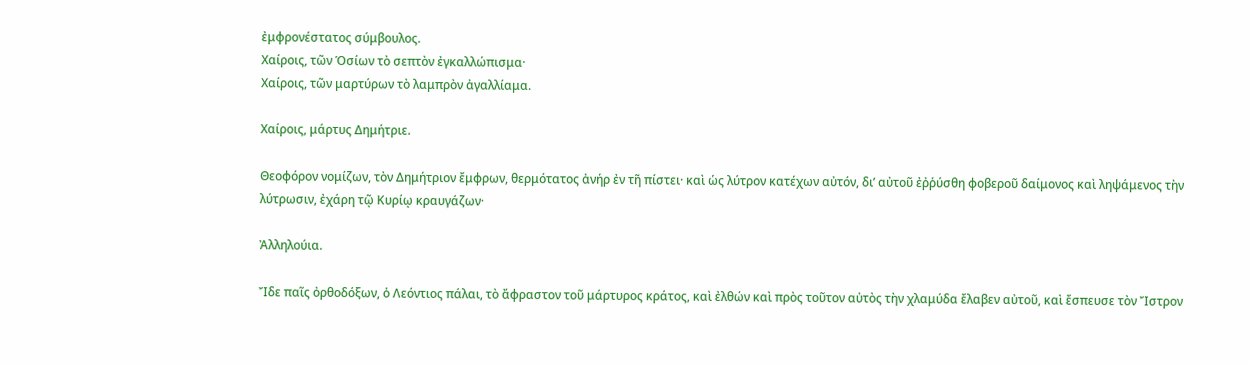ἐμφρονέστατος σύμβουλος.
Χαίροις, τῶν Ὁσίων τὸ σεπτὸν ἐγκαλλώπισμα·
Χαίροις, τῶν μαρτύρων τὸ λαμπρὸν ἀγαλλίαμα.

Χαίροις, μάρτυς Δημήτριε.

Θεοφόρον νομίζων, τὸν Δημήτριον ἔμφρων, θερμότατος ἀνήρ ἐν τῆ πίστει· καὶ ὡς λύτρον κατέχων αὐτόν, δι’ αὐτοῦ ἐῤῥύσθη φοβεροῦ δαίμονος καὶ ληψάμενος τὴν λύτρωσιν, ἐχάρη τῷ Κυρίῳ κραυγάζων·

Ἀλληλούια.

Ἴδε παῖς ὀρθοδόξων, ὁ Λεόντιος πάλαι, τὸ ἄφραστον τοῦ μάρτυρος κράτος, καὶ ἐλθών καὶ πρὸς τοῦτον αὐτὸς τὴν χλαμύδα ἔλαβεν αὐτοῦ, καὶ ἔσπευσε τὸν Ἴστρον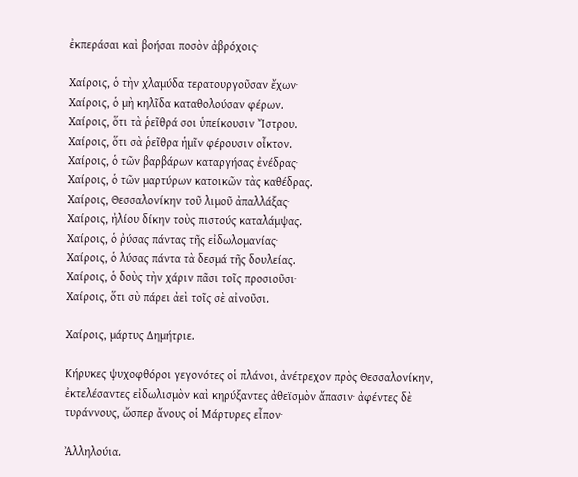ἐκπεράσαι καὶ βοήσαι ποσὸν ἀβρόχοις·

Χαίροις, ὁ τὴν χλαμύδα τερατουργοῦσαν ἔχων·
Χαίροις, ὁ μὴ κηλῖδα καταθολούσαν φέρων.
Χαίροις, ὅτι τὰ ῥεῖθρά σοι ὑπείκουσιν Ἴστρου.
Χαίροις, ὅτι σὰ ῥεῖθρα ἡμῖν φέρουσιν οἶκτον.
Χαίροις, ὁ τῶν βαρβάρων καταργήσας ἐνέδρας·
Χαίροις, ὁ τῶν μαρτύρων κατοικῶν τὰς καθέδρας.
Χαίροις, Θεσσαλονίκην τοῦ λιμοῦ ἀπαλλάξας·
Χαίροις, ἠλίου δίκην τοὺς πιστούς καταλάμψας.
Χαίροις, ὁ ῤύσας πάντας τῆς εἰδωλομανίας·
Χαίροις, ὁ λύσας πάντα τὰ δεσμά τῆς δουλείας.
Χαίροις, ὁ δοὺς τὴν χάριν πᾶσι τοῖς προσιοῦσι·
Χαίροις, ὅτι σὺ πάρει ἀεὶ τοῖς σὲ αἰνοῦσι.

Χαίροις, μάρτυς Δημήτριε.

Κήρυκες ψυχοφθόροι γεγονότες οἱ πλάνοι, ἀνέτρεχον πρὸς Θεσσαλονίκην, ἐκτελέσαντες εἰδωλισμὸν καὶ κηρύξαντες ἀθεϊσμὸν ἄπασιν· ἀφέντες δὲ τυράννους, ὤσπερ ἄνους οἱ Μάρτυρες εἶπον·

Ἀλληλούια.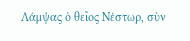Λάμψας ὁ θεῖος Νέστωρ, σὺν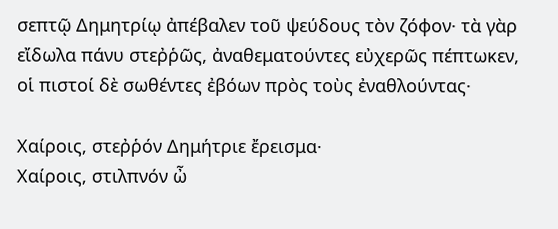σεπτῷ Δημητρίῳ ἀπέβαλεν τοῦ ψεύδους τὸν ζόφον· τὰ γὰρ εἴδωλα πάνυ στεῤῥῶς, ἀναθεματούντες εὐχερῶς πέπτωκεν, οἱ πιστοί δὲ σωθέντες ἐβόων πρὸς τοὺς ἐναθλούντας·

Χαίροις, στεῤῥόν Δημήτριε ἔρεισμα·
Χαίροις, στιλπνόν ὦ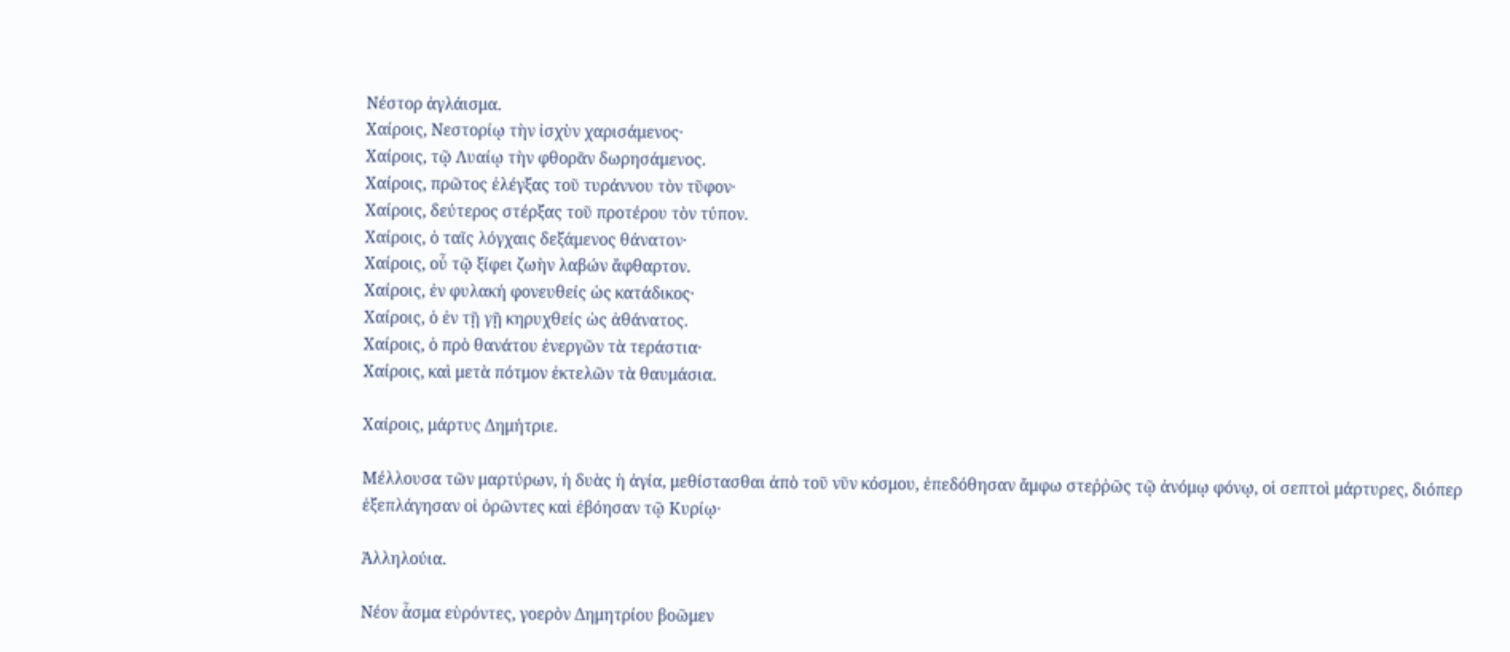Νέστορ ἀγλάισμα.
Χαίροις, Νεστορίῳ τὴν ἰσχὺν χαρισάμενος·
Χαίροις, τῷ Λυαίῳ τὴν φθορᾶν δωρησάμενος.
Χαίροις, πρῶτος ἐλέγξας τοῦ τυράννου τὸν τῦφον·
Χαίροις, δεύτερος στέρξας τοῦ προτέρου τὸν τύπον.
Χαίροις, ὁ ταῖς λόγχαις δεξάμενος θάνατον·
Χαίροις, οὖ τῷ ξίφει ζωὴν λαβών ἄφθαρτον.
Χαίροις, ἐν φυλακή φονευθείς ὡς κατάδικος·
Χαίροις, ὁ ἐν τῇ γῇ κηρυχθείς ὡς ἀθάνατος.
Χαίροις, ὁ πρὸ θανάτου ἐνεργῶν τὰ τεράστια·
Χαίροις, καὶ μετὰ πότμον ἐκτελῶν τὰ θαυμάσια.

Χαίροις, μάρτυς Δημήτριε.

Μέλλουσα τῶν μαρτύρων, ἡ δυὰς ἡ ἀγία, μεθίστασθαι ἀπὸ τοῦ νῦν κόσμου, ἐπεδόθησαν ἄμφω στεῤῥῶς τῷ ἀνόμῳ φόνῳ, οἱ σεπτοὶ μάρτυρες, διόπερ ἐξεπλάγησαν οἱ ὁρῶντες καὶ ἐβόησαν τῷ Κυρίῳ·

Ἀλληλούια.

Νέον ἆσμα εὑρόντες, γοερὸν Δημητρίου βοῶμεν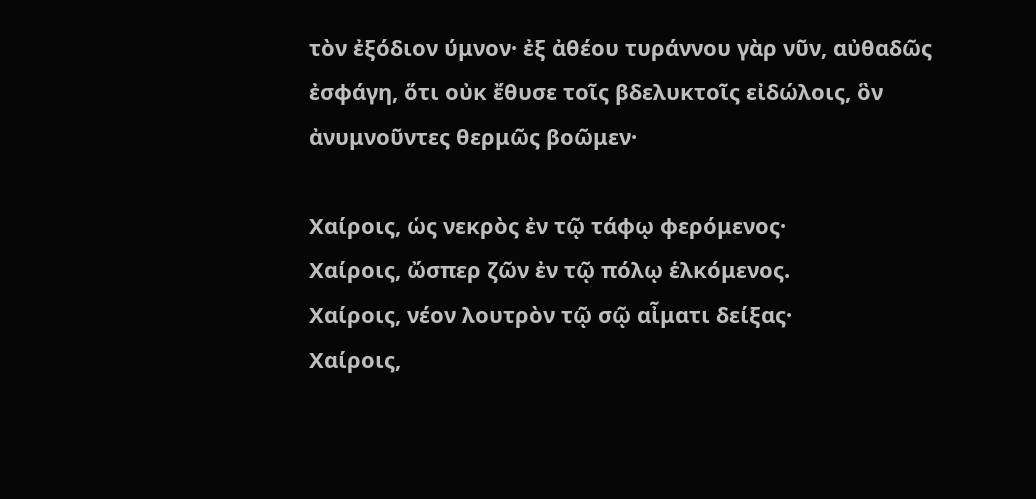τὸν ἐξόδιον ύμνον· ἐξ ἀθέου τυράννου γὰρ νῦν, αὐθαδῶς ἐσφάγη, ὅτι οὐκ ἔθυσε τοῖς βδελυκτοῖς εἰδώλοις, ὃν ἀνυμνοῦντες θερμῶς βοῶμεν·

Χαίροις, ὡς νεκρὸς ἐν τῷ τάφῳ φερόμενος·
Χαίροις, ὤσπερ ζῶν ἐν τῷ πόλῳ ἑλκόμενος.
Χαίροις, νέον λουτρὸν τῷ σῷ αἶματι δείξας·
Χαίροις,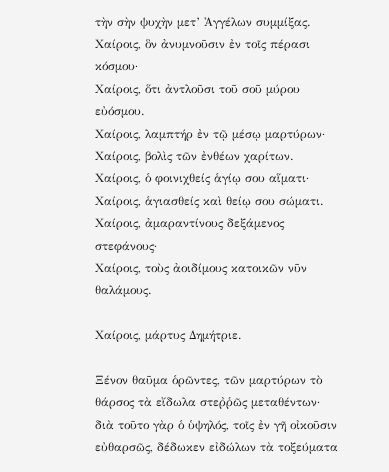τὴν σὴν ψυχὴν μετ’ Ἀγγέλων συμμίξας.
Χαίροις, ὃν ἀνυμνοῦσιν ἐν τοῖς πέρασι κόσμου·
Χαίροις, ὅτι ἀντλοῦσι τοῦ σοῦ μύρου εὐόσμου.
Χαίροις, λαμπτήρ ἐν τῷ μέσῳ μαρτύρων·
Χαίροις, βολὶς τῶν ἐνθέων χαρίτων.
Χαίροις, ὁ φοινιχθείς ἁγίῳ σου αἵματι·
Χαίροις, ἁγιασθείς καὶ θείῳ σου σώματι.
Χαίροις, ἀμαραντίνους δεξάμενος στεφάνους·
Χαίροις, τοὺς ἀοιδίμους κατοικῶν νῦν θαλάμους.

Χαίροις, μάρτυς Δημήτριε.

Ξένον θαῦμα ὁρῶντες, τῶν μαρτύρων τὸ θάρσος τὰ εἴδωλα στεῤῥῶς μεταθέντων· διὰ τοῦτο γὰρ ὁ ὑψηλός, τοῖς ἐν γῆ οἰκοῦσιν εὐθαρσῶς, δέδωκεν εἰδώλων τὰ τοξεύματα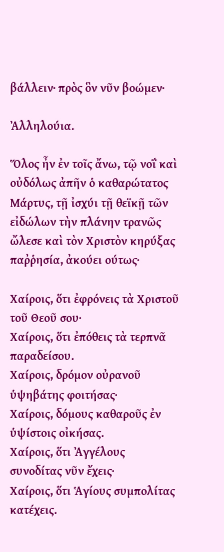βάλλειν· πρὸς ὃν νῦν βοώμεν·

Ἀλληλούια.

Ὅλος ἦν ἐν τοῖς ἄνω, τῷ νοΐ καὶ οὐδόλως ἀπῆν ὁ καθαρώτατος Μάρτυς, τῇ ἰσχύι τῇ θεϊκῇ τῶν εἰδώλων τὴν πλάνην τρανῶς ὤλεσε καὶ τὸν Χριστὸν κηρύξας παῤῥησία, ἀκούει ούτως·

Χαίροις, ὅτι ἐφρόνεις τὰ Χριστοῦ τοῦ Θεοῦ σου·
Χαίροις, ὅτι ἐπόθεις τὰ τερπνᾶ παραδείσου.
Χαίροις, δρόμον οὐρανοῦ ὑψηβάτης φοιτήσας·
Χαίροις, δόμους καθαροῦς ἐν ὑψίστοις οἰκήσας.
Χαίροις, ὅτι Ἀγγέλους συνοδίτας νῦν ἔχεις·
Χαίροις, ὅτι Ἁγίους συμπολίτας κατέχεις.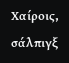Χαίροις, σάλπιγξ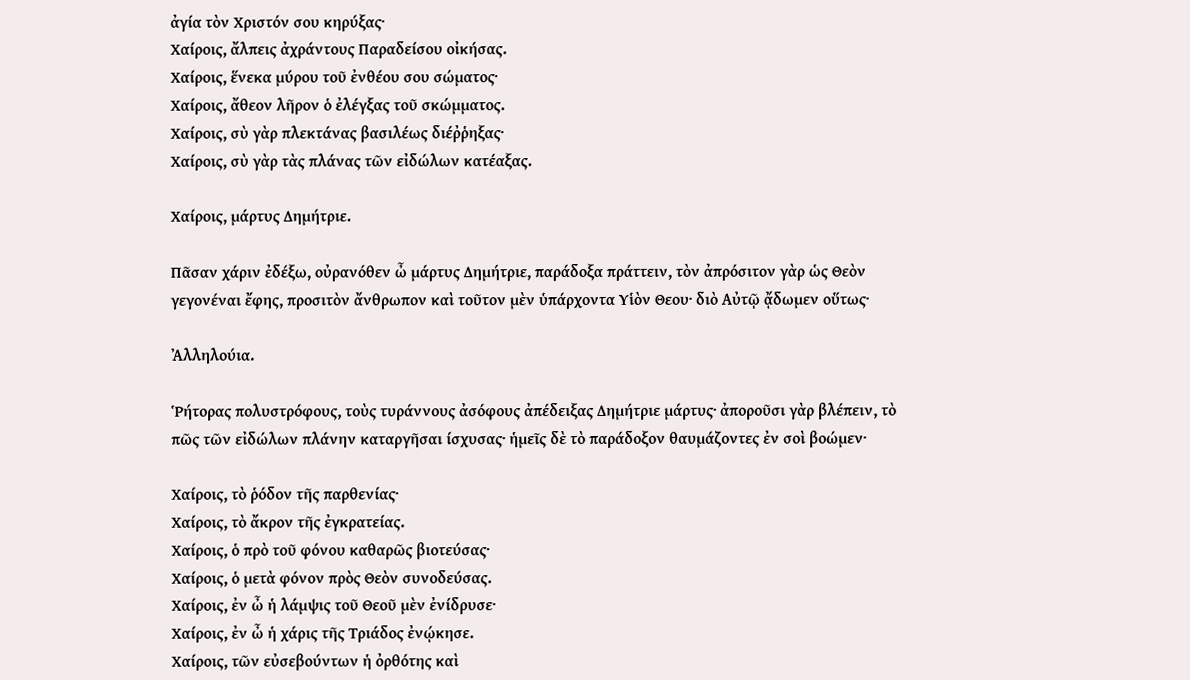ἀγία τὸν Χριστόν σου κηρύξας·
Χαίροις, ἄλπεις ἀχράντους Παραδείσου οἰκήσας.
Χαίροις, ἕνεκα μύρου τοῦ ἐνθέου σου σώματος·
Χαίροις, ἄθεον λῆρον ὁ ἐλέγξας τοῦ σκώμματος.
Χαίροις, σὺ γὰρ πλεκτάνας βασιλέως διέῤῥηξας·
Χαίροις, σὺ γὰρ τὰς πλάνας τῶν εἰδώλων κατέαξας.

Χαίροις, μάρτυς Δημήτριε.

Πᾶσαν χάριν ἐδέξω, οὐρανόθεν ὦ μάρτυς Δημήτριε, παράδοξα πράττειν, τὸν ἀπρόσιτον γὰρ ὡς Θεὸν γεγονέναι ἔφης, προσιτὸν ἄνθρωπον καὶ τοῦτον μὲν ὑπάρχοντα Υἱὸν Θεου· διὸ Αὐτῷ ᾄδωμεν οὕτως·

Ἀλληλούια.

Ῥήτορας πολυστρόφους, τοὺς τυράννους ἀσόφους ἀπέδειξας Δημήτριε μάρτυς· ἀποροῦσι γὰρ βλέπειν, τὸ πῶς τῶν εἰδώλων πλάνην καταργῆσαι ίσχυσας· ἡμεῖς δὲ τὸ παράδοξον θαυμάζοντες ἐν σοὶ βοώμεν·

Χαίροις, τὸ ῥόδον τῆς παρθενίας·
Χαίροις, τὸ ἄκρον τῆς ἐγκρατείας.
Χαίροις, ὁ πρὸ τοῦ φόνου καθαρῶς βιοτεύσας·
Χαίροις, ὁ μετὰ φόνον πρὸς Θεὸν συνοδεύσας.
Χαίροις, ἐν ὦ ἡ λάμψις τοῦ Θεοῦ μὲν ἐνίδρυσε·
Χαίροις, ἐν ὦ ἡ χάρις τῆς Τριάδος ἐνῴκησε.
Χαίροις, τῶν εὐσεβούντων ἡ ὀρθότης καὶ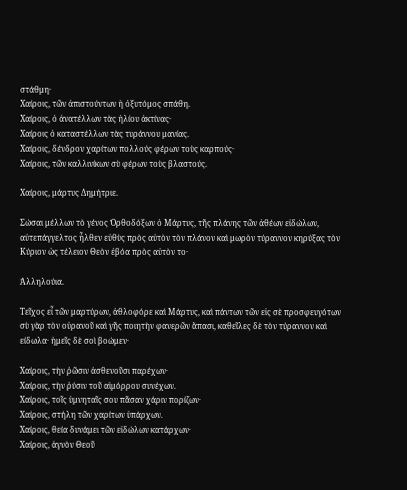στάθμη·
Χαίροις, τῶν ἀπιστούντων ἡ ὀξυτόμος σπάθη.
Χαίροις, ὁ ἀνατέλλων τὰς ἠλίου ἀκτίνας·
Χαίροις ὁ καταστέλλων τὰς τυράννου μανίας.
Χαίροις, δένδρον χαρίτων πολλούς φέρων τοὺς καρπούς·
Χαίροις, τῶν καλλινίκων σὺ φέρων τοὺς βλαστούς.

Χαίροις, μάρτυς Δημήτριε.

Σώσαι μέλλων τὸ γένος Ὀρθοδόξων ὁ Μάρτυς, τῆς πλάνης τῶν ἀθέων εἰδώλων, αὐτεπάγγελτος ἦλθεν εὐθὺς πρὸς αὐτὸν τὸν πλάνον καὶ μωρὸν τύραννον κηρύξας τὸν Κύριον ὡς τέλειον Θεὸν ἐβόα πρὸς αὐτὸν το·

Ἀλληλούια.

Τεῖχος εἶ τῶν μαρτύρων, ἀθλοφόρε καὶ Μάρτυς, καὶ πάντων τῶν εἰς σὲ προσφευγότων σὺ γὰρ τὸν οὐρανοῦ καὶ γῆς ποιητὴν φανερῶν ἅπασι, καθεῖλες δὲ τὸν τύραννον καὶ είδωλα· ἡμεῖς δὲ σοὶ βοώμεν·

Χαίροις, τὴν ῥῶσιν ἀσθενοῦσι παρέχων·
Χαίροις, τὴν ῥύσιν τοῦ αἱμόρρου συνέχων.
Χαίροις, τοῖς ὑμνηταῖς σου πᾶσαν χάριν πορίζων·
Χαίροις, στήλη τῶν χαρίτων ὑπάρχων.
Χαίροις, θεία δυνάμει τῶν εἰδώλων κατάρχων·
Χαίροις, ἁγνὸν Θεοῦ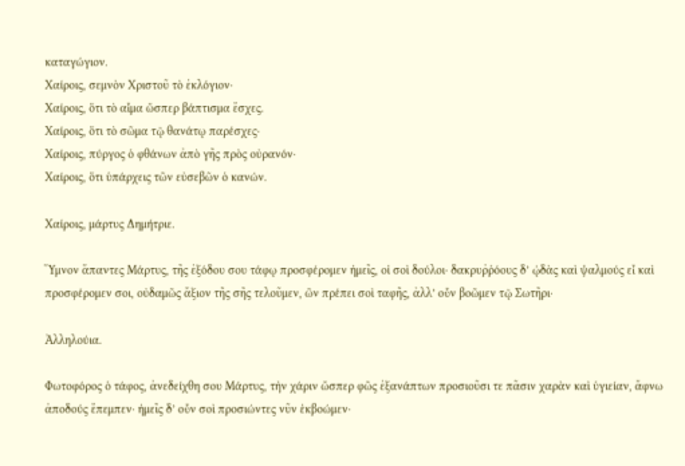καταγώγιον.
Χαίροις, σεμνὸν Χριστοῦ τὸ ἐκλόγιον·
Χαίροις, ὅτι τὸ αἷμα ὤσπερ βάπτισμα ἔσχες.
Χαίροις, ὅτι τὸ σῶμα τῷ θανάτῳ παρέσχες·
Χαίροις, πύργος ὁ φθάνων ἀπὸ γῆς πρὸς οὐρανόν·
Χαίροις, ὅτι ὑπάρχεις τῶν εὐσεβῶν ὁ κανών.

Χαίροις, μάρτυς Δημήτριε.

Ὕμνον ἅπαντες Μάρτυς, τῆς ἐξόδου σου τάφῳ προσφέρομεν ἡμεῖς, οἱ σοὶ δούλοι· δακρυῤῥόους δ’ ᾠδὰς καὶ ψαλμούς εἶ καὶ προσφέρομεν σοι, οὐδαμῶς ἄξιον τῆς σῆς τελοῦμεν, ὢν πρέπει σοὶ ταφῆς, ἀλλ’ οὗν βοῶμεν τῷ Σωτῆρι·

Ἀλληλούια.

Φωτοφόρος ὁ τάφος, ἀνεδείχθη σου Μάρτυς, τὴν χάριν ὤσπερ φῶς ἐξανάπτων προσιοῦσι τε πᾶσιν χαρὰν καὶ ὑγιείαν, ἄφνω ἀποδούς ἔπεμπεν· ἡμεῖς δ’ οὗν σοὶ προσιώντες νῦν ἑκβοώμεν·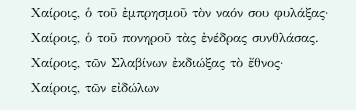Χαίροις, ὁ τοῦ ἐμπρησμοῦ τὸν ναόν σου φυλάξας·
Χαίροις, ὁ τοῦ πονηροῦ τὰς ἐνέδρας συνθλάσας.
Χαίροις, τῶν Σλαβίνων ἐκδιώξας τὸ ἔθνος·
Χαίροις, τῶν εἰδώλων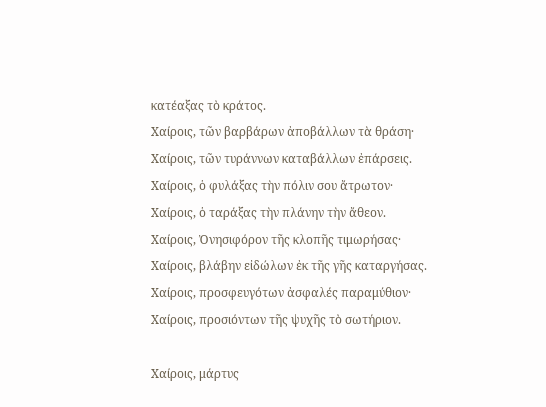κατέαξας τὸ κράτος.
Χαίροις, τῶν βαρβάρων ἀποβάλλων τὰ θράση·
Χαίροις, τῶν τυράννων καταβάλλων ἐπάρσεις.
Χαίροις, ὁ φυλάξας τὴν πόλιν σου ἄτρωτον·
Χαίροις, ὁ ταράξας τὴν πλάνην τὴν ἄθεον.
Χαίροις, Ὀνησιφόρον τῆς κλοπῆς τιμωρήσας·
Χαίροις, βλάβην εἰδώλων ἐκ τῆς γῆς καταργήσας.
Χαίροις, προσφευγότων ἀσφαλές παραμύθιον·
Χαίροις, προσιόντων τῆς ψυχῆς τὸ σωτήριον.

Χαίροις, μάρτυς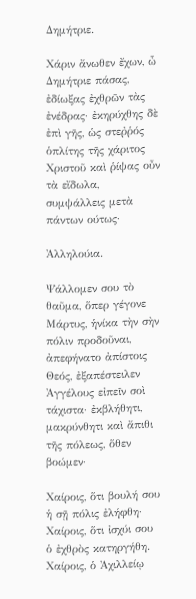Δημήτριε.

Χάριν ἄνωθεν ἔχων, ὦ Δημήτριε πάσας, ἐδίωξας ἐχθρῶν τὰς ἐνέδρας· ἐκηρύχθης δὲ ἐπὶ γῆς, ὡς στεῤῥός ὁπλίτης τῆς χάριτος Χριστοῦ καὶ ῥίψας οὖν τὰ εἴδωλα, συμψάλλεις μετὰ πάντων ούτως·

Ἀλληλούια.

Ψάλλομεν σου τὸ θαῦμα, ὅπερ γέγονε Μάρτυς, ἡνίκα τὴν σὴν πόλιν προδοῦναι, ἀπεφήνατο ἀπίστοις Θεός, ἐξαπέστειλεν Ἀγγέλους εἰπεῖν σοὶ τάχιστα· ἐκβλήθητι, μακρύνθητι καὶ ἄπιθι τῆς πόλεως, ὅθεν βοώμεν·

Χαίροις, ὅτι βουλή σου ἡ σῇ πόλις ἐλήφθη·
Χαίροις, ὅτι ἰσχύι σου ὁ ἐχθρὸς κατηργήθη.
Χαίροις, ὁ Ἀχιλλείῳ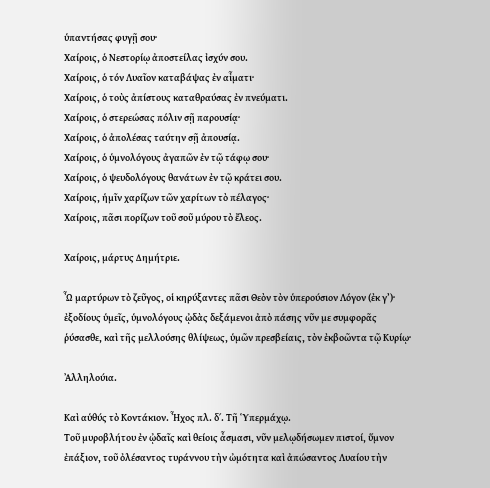ὑπαντήσας φυγῇ σου·
Χαίροις, ὁ Νεστορίῳ ἀποστείλας ἰσχύν σου.
Χαίροις, ὁ τόν Λυαῖον καταβάψας ἐν αἶματι·
Χαίροις, ὁ τοὺς ἀπίστους καταθραύσας ἐν πνεύματι.
Χαίροις, ὁ στερεώσας πόλιν σῇ παρουσίᾳ·
Χαίροις, ὁ ἀπολέσας ταύτην σῇ ἀπουσίᾳ.
Χαίροις, ὁ ὑμνολόγους ἀγαπῶν ἐν τῷ τάφῳ σου·
Χαίροις, ὁ ψευδολόγους θανάτων ἐν τῷ κράτει σου.
Χαίροις, ἡμῖν χαρίζων τῶν χαρίτων τὸ πέλαγος·
Χαίροις, πᾶσι πορίζων τοῦ σοῦ μύρου τὸ ἔλεος.

Χαίροις, μάρτυς Δημήτριε.

Ὦ μαρτύρων τὸ ζεῦγος, οἱ κηρύξαντες πᾶσι Θεὸν τὸν ὑπερούσιον Λόγον (ἐκ γ’)· ἐξοδίους ὑμεῖς, ὑμνολόγους ᾠδὰς δεξάμενοι ἀπὸ πάσης νῦν με συμφορᾶς ῥύσασθε, καὶ τῆς μελλούσης θλίψεως, ὑμῶν πρεσβείαις, τὸν ἐκβοῶντα τῷ Κυρίῳ·

Ἀλληλούια.

Καὶ αὑθύς τὸ Κοντάκιον. Ἦχος πλ. δ΄. Τῆ Ὑπερμάχῳ.
Τοῦ μυροβλήτου ἐν ᾠδαῖς καὶ θείοις ἆσμασι, νῦν μελῳδήσωμεν πιστοί, ὕμνον ἐπάξιον, τοῦ ὀλέσαντος τυράννου τὴν ὠμότητα καὶ ἀπώσαντος Λυαίου τὴν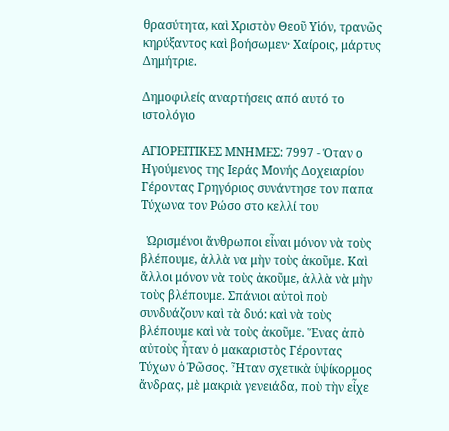θρασύτητα, καὶ Χριστὸν Θεοῦ Υἱόν, τρανῶς κηρύξαντος καὶ βοήσωμεν· Χαίροις, μάρτυς Δημήτριε.

Δημοφιλείς αναρτήσεις από αυτό το ιστολόγιο

ΑΓΙΟΡΕΙΤΙΚΕΣ ΜΝΗΜΕΣ: 7997 - Όταν ο Ηγούμενος της Ιεράς Μονής Δοχειαρίου Γέροντας Γρηγόριος συνάντησε τον παπα Τύχωνα τον Ρώσο στο κελλί του

  Ὡρισμένοι ἄνθρωποι εἶναι μόνον νὰ τοὺς βλέπουμε, ἀλλὰ να μὴν τοὺς ἀκοῦμε. Καὶ ἄλλοι μόνον νὰ τοὺς ἀκοῦμε, ἀλλὰ νὰ μὴν τοὺς βλέπουμε. Σπάνιοι αὐτοὶ ποὺ συνδυάζουν καὶ τὰ δυό: καὶ νὰ τοὺς βλέπουμε καὶ νὰ τοὺς ἀκοῦμε. Ἕνας ἀπὸ αὐτοὺς ἦταν ὁ μακαριστὸς Γέροντας Τύχων ὁ Ῥῶσος. Ἦταν σχετικὰ ὑψίκορμος ἄνδρας, μὲ μακριὰ γενειάδα, ποὺ τὴν εἶχε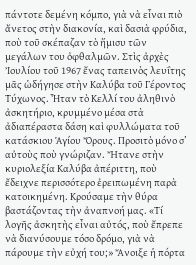πάντοτε δεμένη κόμπο, γιὰ νὰ εἶναι πιὸ ἄνετος στὴν διακονία, καὶ δασιὰ φρύδια, ποὺ τοῦ σκέπαζαν τὸ ἥμισυ τῶν μεγάλων του ὀφθαλμῶν. Στὶς ἀρχὲς Ἰουλίου τοῦ 1967 ἔνας ταπεινὸς λευΐτης μᾶς ὡδήγησε στὴν Καλύβα τοῦ Γέροντος Τύχωνος. Ἦταν τὸ Κελλί του ἀληθινὸ ἀσκητήριο, κρυμμένο μέσα στὰ ἀδιαπέραστα δάση καὶ φυλλώματα τοῦ κατάσκιου Ἁγίου Ὄρους. Προσιτὸ μόνο σ’ αὐτοὺς ποὺ γνώριζαν. Ἤτανε στὴν κυριολεξία Καλύβα ἀπέριττη, ποὺ ἔδειχνε περισσότερο ἐρειπωμένη παρὰ κατοικημένη. Κρούσαμε τὴν θύρα βαστάζοντας τὴν ἀναπνοή μας. «Τί λογῆς ἀσκητὴς εἶναι αὐτός, ποὺ ἔπρεπε νὰ διανύσουμε τόσο δρόμο, γιὰ νὰ πάρουμε τὴν εὐχή του;» Ἄνοιξε ἡ πόρτα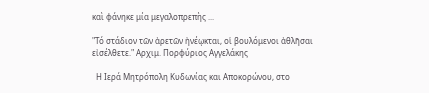καὶ φάνηκε μία μεγαλοπρεπὴς ...

"Τό στάδιον τῶν ἀρετῶν ἠνέῳκται, οἱ βουλόμενοι ἀθλῆσαι εἰσέλθετε." Αρχιμ. Πορφύριος Αγγελάκης

  Η Ιερά Μητρόπολη Κυδωνίας και Αποκορώνου, στο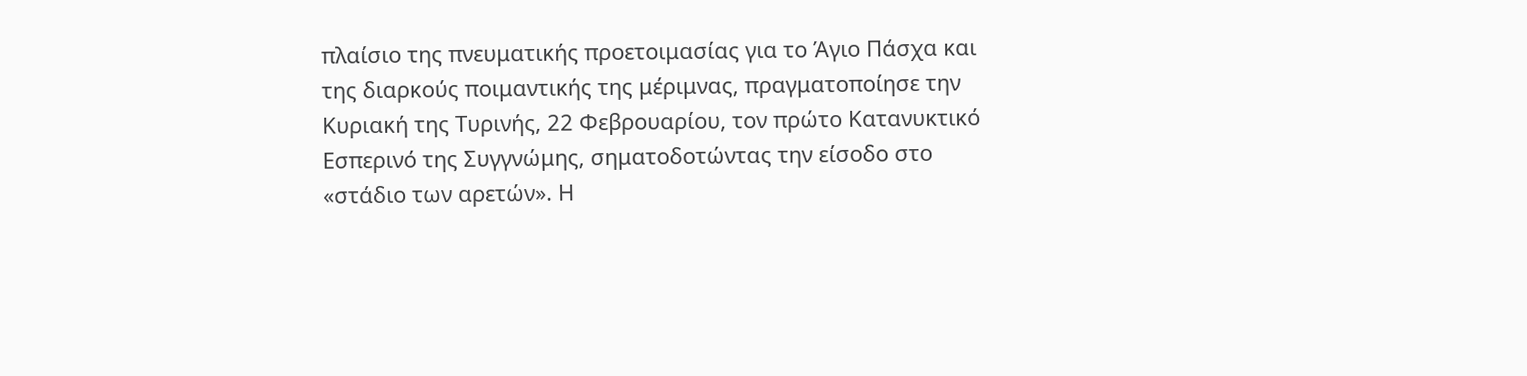πλαίσιο της πνευματικής προετοιμασίας για το Άγιο Πάσχα και της διαρκούς ποιμαντικής της μέριμνας, πραγματοποίησε την Κυριακή της Τυρινής, 22 Φεβρουαρίου, τον πρώτο Κατανυκτικό Εσπερινό της Συγγνώμης, σηματοδοτώντας την είσοδο στο «στάδιο των αρετών». Η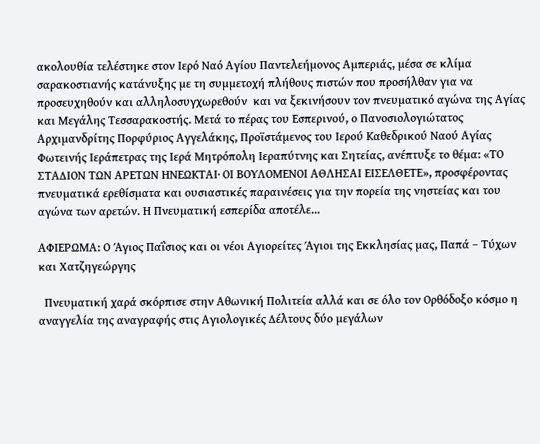ακολουθία τελέστηκε στον Ιερό Ναό Αγίου Παντελεήμονος Αμπεριάς, μέσα σε κλίμα σαρακοστιανής κατάνυξης με τη συμμετοχή πλήθους πιστών που προσήλθαν για να προσευχηθούν και αλληλοσυγχωρεθούν  και να ξεκινήσουν τον πνευματικό αγώνα της Αγίας και Μεγάλης Τεσσαρακοστής. Μετά το πέρας του Εσπερινού, ο Πανοσιολογιώτατος Αρχιμανδρίτης Πορφύριος Αγγελάκης, Προϊστάμενος του Ιερού Καθεδρικού Ναού Αγίας Φωτεινής Ιεράπετρας της Ιερά Μητρόπολη Ιεραπύτνης και Σητείας, ανέπτυξε το θέμα: «ΤΟ ΣΤΑΔΙΟΝ ΤΩΝ ΑΡΕΤΩΝ ΗΝΕΩΚΤΑΙ· ΟΙ ΒΟΥΛΟΜΕΝΟΙ ΑΘΛΗΣΑΙ ΕΙΣΕΛΘΕΤΕ», προσφέροντας πνευματικά ερεθίσματα και ουσιαστικές παραινέσεις για την πορεία της νηστείας και του αγώνα των αρετών. Η Πνευματική εσπερίδα αποτέλε...

ΑΦΙΕΡΩΜΑ: Ο Άγιος Παΐσιος και οι νέοι Αγιορείτες Άγιοι της Εκκλησίας μας, Παπά – Τύχων και Χατζηγεώργης

  Πνευματική χαρά σκόρπισε στην Αθωνική Πολιτεία αλλά και σε όλο τον Ορθόδοξο κόσμο η αναγγελία της αναγραφής στις Αγιολογικές Δέλτους δύο μεγάλων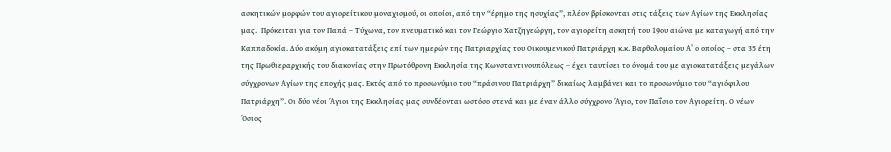ασκητικών μορφών του αγιορείτικου μοναχισμού, οι οποίοι, από την “έρημο της ησυχίας”, πλέον βρίσκονται στις τάξεις των Αγίων της Εκκλησίας μας.  Πρόκειται για τον Παπά – Τύχωνα, τον πνευματικό και τον Γεώργιο Χατζηγεώργη, τον αγιορείτη ασκητή του 19ου αιώνα με καταγωγή από την Καππαδοκία. Δύο ακόμη αγιοκατατάξεις επί των ημερών της Πατριαρχίας του Οικουμενικού Πατριάρχη κ.κ. Βαρθολομαίου Α’ ο οποίος – στα 35 έτη της Πρωθιεραρχικής του διακονίας στην Πρωτόθρονη Εκκλησία της Κωνσταντινουπόλεως – έχει ταυτίσει το όνομά του με αγιοκατατάξεις μεγάλων σύγχρονων Αγίων της εποχής μας. Εκτός από το προσωνύμιο του “πράσινου Πατριάρχη” δικαίως λαμβάνει και το προσωνύμιο του “αγιόφιλου Πατριάρχη”. Οι δύο νέοι Άγιοι της Εκκλησίας μας συνδέονται ωστόσο στενά και με έναν άλλο σύγχρονο Άγιο, τον Παΐσιο τον Αγιορείτη. Ο νέων Όσιος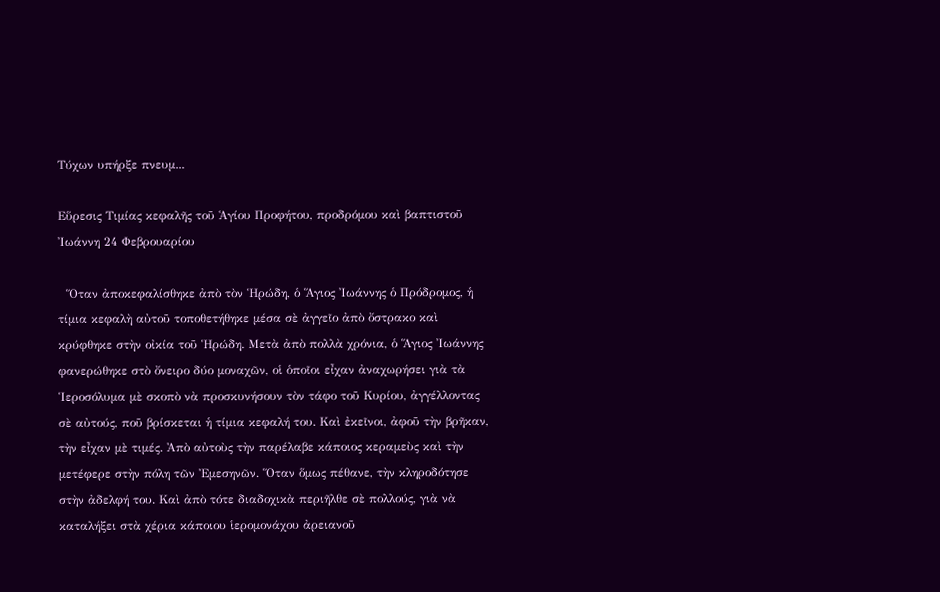Τύχων υπήρξε πνευμ...

Εὕρεσις Τιμίας κεφαλῆς τοῦ Ἁγίου Προφήτου, προδρόμου καὶ βαπτιστοῦ Ἰωάννη 24 Φεβρουαρίου

  Ὅταν ἀποκεφαλίσθηκε ἀπὸ τὸν Ἡρώδη, ὁ Ἅγιος Ἰωάννης ὁ Πρόδρομος, ἡ τίμια κεφαλὴ αὐτοῦ τοποθετήθηκε μέσα σὲ ἀγγεῖο ἀπὸ ὄστρακο καὶ κρύφθηκε στὴν οἰκία τοῦ Ἡρώδη. Μετὰ ἀπὸ πολλὰ χρόνια, ὁ Ἅγιος Ἰωάννης φανερώθηκε στὸ ὄνειρο δύο μοναχῶν, οἱ ὁποῖοι εἶχαν ἀναχωρήσει γιὰ τὰ Ἱεροσόλυμα μὲ σκοπὸ νὰ προσκυνήσουν τὸν τάφο τοῦ Κυρίου, ἀγγέλλοντας σὲ αὐτούς, ποῦ βρίσκεται ἡ τίμια κεφαλή του. Καὶ ἐκεῖνοι, ἀφοῦ τὴν βρῆκαν, τὴν εἶχαν μὲ τιμές. Ἀπὸ αὐτοὺς τὴν παρέλαβε κάποιος κεραμεὺς καὶ τὴν μετέφερε στὴν πόλη τῶν Ἐμεσηνῶν. Ὅταν ὅμως πέθανε, τὴν κληροδότησε στὴν ἀδελφή του. Καὶ ἀπὸ τότε διαδοχικὰ περιῆλθε σὲ πολλούς, γιὰ νὰ καταλήξει στὰ χέρια κάποιου ἱερομονάχου ἀρειανοῦ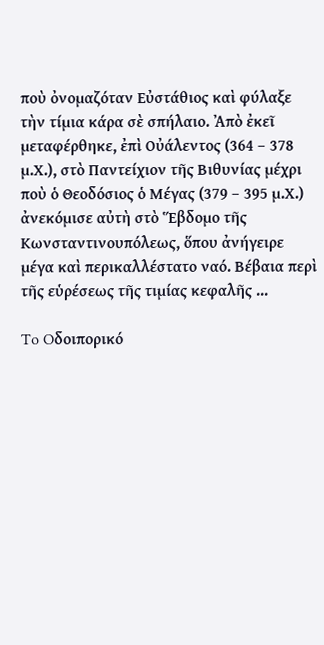ποὺ ὀνομαζόταν Εὐστάθιος καὶ φύλαξε τὴν τίμια κάρα σὲ σπήλαιο. Ἀπὸ ἐκεῖ μεταφέρθηκε, ἐπὶ Οὐάλεντος (364 – 378 μ.Χ.), στὸ Παντείχιον τῆς Βιθυνίας μέχρι ποὺ ὁ Θεοδόσιος ὁ Μέγας (379 – 395 μ.Χ.) ἀνεκόμισε αὐτὴ στὸ Ἕβδομο τῆς Κωνσταντινουπόλεως, ὅπου ἀνήγειρε μέγα καὶ περικαλλέστατο ναό. Βέβαια περὶ τῆς εὑρέσεως τῆς τιμίας κεφαλῆς ...

To Oδοιπορικό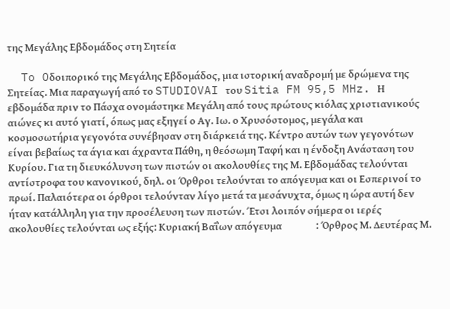της Μεγάλης Εβδομάδος στη Σητεία

  To Oδοιπορικό της Μεγάλης Εβδομάδος, μια ιστορική αναδρομή με δρώμενα της Σητείας. Μια παραγωγή από το STUDIOVAI του Sitia FM 95,5 MHz. Η εβδομάδα πριν το Πάσχα ονομάστηκε Μεγάλη από τους πρώτους κιόλας χριστιανικούς αιώνες κι αυτό γιατί, όπως μας εξηγεί ο Αγ. Ιω. ο Χρυσόστομος, μεγάλα και κοσμοσωτήρια γεγονότα συνέβησαν στη διάρκειά της. Κέντρο αυτών των γεγονότων είναι βεβαίως τα άγια και άχραντα Πάθη, η θεόσωμη Ταφή και η ένδοξη Ανάσταση του Κυρίου. Για τη διευκόλυνση των πιστών οι ακολουθίες της Μ. Εβδομάδας τελούνται αντίστροφα του κανονικού, δηλ. οι Όρθροι τελούνται το απόγευμα και οι Εσπερινοί το πρωί. Παλαιότερα οι όρθροι τελούνταν λίγο μετά τα μεσάνυχτα, όμως η ώρα αυτή δεν ήταν κατάλληλη για την προσέλευση των πιστών. Έτσι λοιπόν σήμερα οι ιερές ακολουθίες τελούνται ως εξής: Κυριακή Βαΐων απόγευμα                 : Όρθρος Μ. Δευτέρας Μ.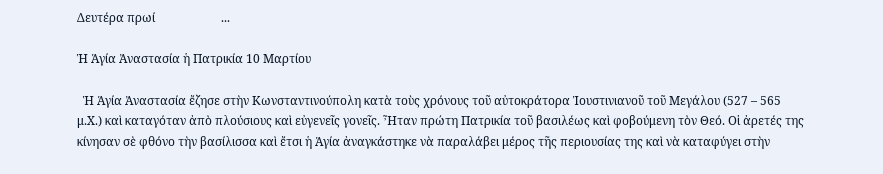Δευτέρα πρωί                      ...

Ἡ Ἁγία Ἀναστασία ἡ Πατρικία 10 Μαρτίου

  Ἡ Ἁγία Ἀναστασία ἔζησε στὴν Κωνσταντινούπολη κατὰ τοὺς χρόνους τοῦ αὐτοκράτορα Ἰουστινιανοῦ τοῦ Μεγάλου (527 – 565 μ.Χ.) καὶ καταγόταν ἀπὸ πλούσιους καὶ εὐγενεῖς γονεῖς. Ἦταν πρώτη Πατρικία τοῦ βασιλέως καὶ φοβούμενη τὸν Θεό. Οἱ ἀρετές της κίνησαν σὲ φθόνο τὴν βασίλισσα καὶ ἔτσι ἡ Ἁγία ἀναγκάστηκε νὰ παραλάβει μέρος τῆς περιουσίας της καὶ νὰ καταφύγει στὴν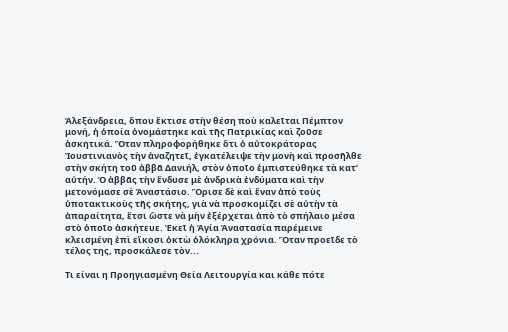Ἀλεξάνδρεια, ὅπου ἔκτισε στὴν θέση ποὺ καλεῖται Πέμπτον μονή, ἡ ὁποία ὀνομάστηκε καὶ τῆς Πατρικίας καὶ ζοῦσε ἀσκητικά. Ὅταν πληροφορήθηκε ὅτι ὁ αὐτοκράτορας Ἰουστινιανὸς τὴν ἀναζητεῖ, ἐγκατέλειψε τὴν μονὴ καὶ προσῆλθε στὴν σκήτη τοῦ ἀββᾶ Δανιήλ, στὸν ὁποῖο ἐμπιστεύθηκε τὰ κατ’ αὐτήν. Ὁ ἀββᾶς τὴν ἔνδυσε μὲ ἀνδρικὰ ἐνδύματα καὶ τὴν μετονόμασε σὲ Ἀναστάσιο. Ὅρισε δὲ καὶ ἕναν ἀπὸ τοὺς ὑποτακτικοὺς τῆς σκήτης, γιὰ νὰ προσκομίζει σὲ αὐτὴν τὰ ἀπαραίτητα, ἔτσι ὥστε νὰ μὴν ἐξέρχεται ἀπὸ τὸ σπήλαιο μέσα στὸ ὁποῖο ἀσκήτευε. Ἐκεῖ ἡ Ἁγία Ἀναστασία παρέμεινε κλεισμένη ἐπὶ εἴκοσι ὀκτὼ ὁλόκληρα χρόνια. Ὅταν προεῖδε τὸ τέλος της, προσκάλεσε τὸν...

Τι είναι η Προηγιασμένη Θεία Λειτουργία και κάθε πότε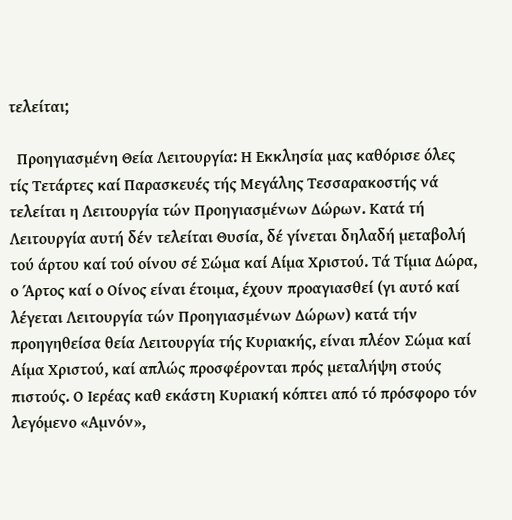τελείται;

  Προηγιασμένη Θεία Λειτουργία: Η Εκκλησία μας καθόρισε όλες τίς Τετάρτες καί Παρασκευές τής Μεγάλης Τεσσαρακοστής νά τελείται η Λειτουργία τών Προηγιασμένων Δώρων. Κατά τή Λειτουργία αυτή δέν τελείται Θυσία, δέ γίνεται δηλαδή μεταβολή τού άρτου καί τού οίνου σέ Σώμα καί Αίμα Χριστού. Τά Τίμια Δώρα, ο Άρτος καί ο Οίνος είναι έτοιμα, έχουν προαγιασθεί (γι αυτό καί λέγεται Λειτουργία τών Προηγιασμένων Δώρων) κατά τήν προηγηθείσα θεία Λειτουργία τής Κυριακής, είναι πλέον Σώμα καί Αίμα Χριστού, καί απλώς προσφέρονται πρός μεταλήψη στούς πιστούς. Ο Ιερέας καθ εκάστη Κυριακή κόπτει από τό πρόσφορο τόν λεγόμενο «Αμνόν»,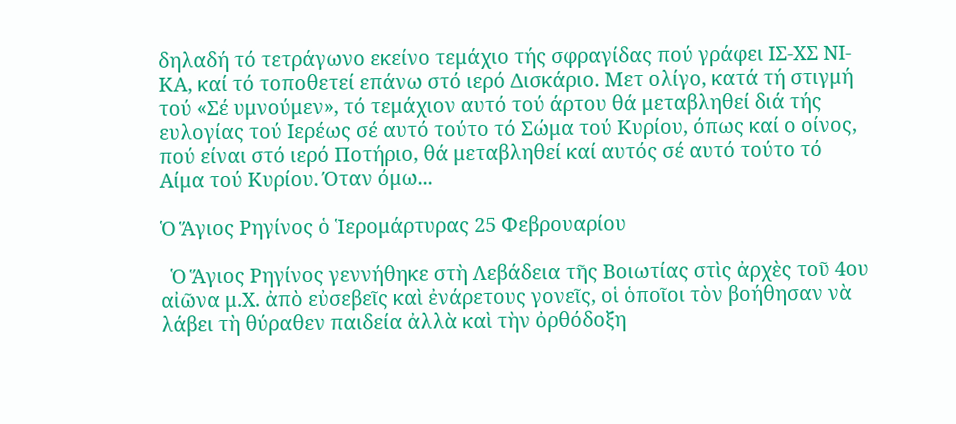δηλαδή τό τετράγωνο εκείνο τεμάχιο τής σφραγίδας πού γράφει ΙΣ-ΧΣ ΝΙ-ΚΑ, καί τό τοποθετεί επάνω στό ιερό Δισκάριο. Μετ ολίγο, κατά τή στιγμή τού «Σέ υμνούμεν», τό τεμάχιον αυτό τού άρτου θά μεταβληθεί διά τής ευλογίας τού Ιερέως σέ αυτό τούτο τό Σώμα τού Κυρίου, όπως καί ο οίνος, πού είναι στό ιερό Ποτήριο, θά μεταβληθεί καί αυτός σέ αυτό τούτο τό Αίμα τού Κυρίου. Όταν όμω...

Ὁ Ἅγιος Ρηγίνος ὁ Ἱερομάρτυρας 25 Φεβρουαρίου

  Ὁ Ἅγιος Ρηγίνος γεννήθηκε στὴ Λεβάδεια τῆς Βοιωτίας στὶς ἀρχὲς τοῦ 4ου αἰῶνα μ.Χ. ἀπὸ εὐσεβεῖς καὶ ἐνάρετους γονεῖς, οἱ ὁποῖοι τὸν βοήθησαν νὰ λάβει τὴ θύραθεν παιδεία ἀλλὰ καὶ τὴν ὀρθόδοξη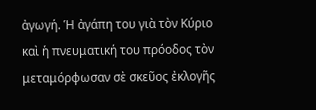ἀγωγή. Ἡ ἀγάπη του γιὰ τὸν Κύριο καὶ ἡ πνευματική του πρόοδος τὸν μεταμόρφωσαν σὲ σκεῦος ἐκλογῆς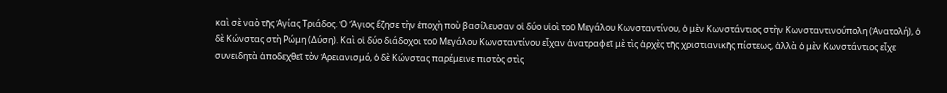καὶ σὲ ναὸ τῆς Ἁγίας Τριάδος. Ὁ Ἅγιος ἔζησε τὴν ἐποχὴ ποὺ βασίλευσαν οἱ δύο υἱοὶ τοῦ Μεγάλου Κωνσταντίνου, ὁ μὲν Κωνστάντιος στὴν Κωνσταντινούπολη (Ἀνατολή), ὁ δὲ Κώνστας στὴ Ρώμη (Δύση). Καὶ οἱ δύο διάδοχοι τοῦ Μεγάλου Κωνσταντίνου εἶχαν ἀνατραφεῖ μὲ τὶς ἀρχὲς τῆς χριστιανικῆς πίστεως, ἀλλὰ ὁ μὲν Κωνστάντιος εἶχε συνειδητὰ ἀποδεχθεῖ τὸν Ἀρειανισμό, ὁ δὲ Κώνστας παρέμεινε πιστὸς στὶς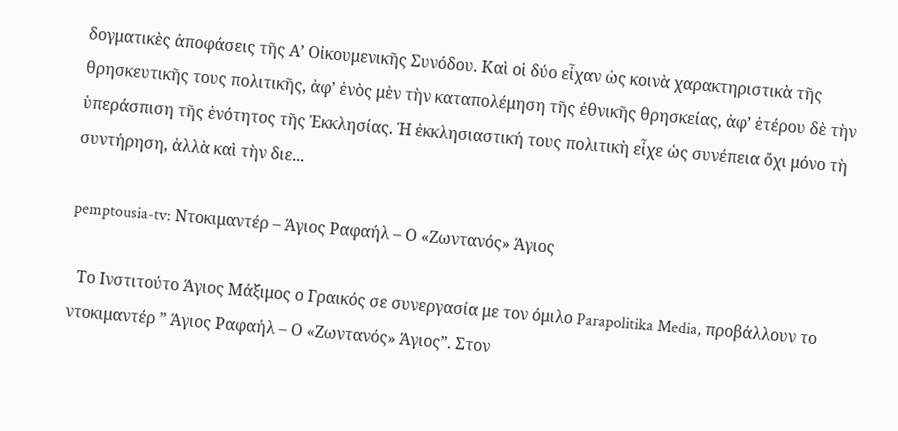δογματικὲς ἀποφάσεις τῆς Α’ Οἰκουμενικῆς Συνόδου. Καὶ οἱ δύο εἶχαν ὡς κοινὰ χαρακτηριστικὰ τῆς θρησκευτικῆς τους πολιτικῆς, ἀφ’ ἑνὸς μὲν τὴν καταπολέμηση τῆς ἐθνικῆς θρησκείας, ἀφ’ ἑτέρου δὲ τὴν ὑπεράσπιση τῆς ἑνότητος τῆς Ἐκκλησίας. Ἡ ἐκκλησιαστική τους πολιτικὴ εἶχε ὡς συνέπεια ὄχι μόνο τὴ συντήρηση, ἀλλὰ καὶ τὴν διε...

pemptousia-tv: Ντοκιμαντέρ – Άγιος Ραφαήλ – Ο «Ζωντανός» Άγιος

  Το Ινστιτούτο Άγιος Μάξιμος ο Γραικός σε συνεργασία με τον όμιλο Parapolitika Media, προβάλλουν το ντοκιμαντέρ ” Άγιος Ραφαήλ – Ο «Ζωντανός» Άγιος”. Στον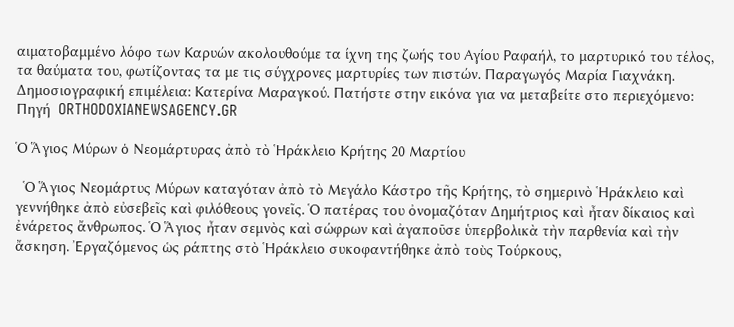αιματοβαμμένο λόφο των Καρυών ακολουθούμε τα ίχνη της ζωής του Αγίου Ραφαήλ, το μαρτυρικό του τέλος, τα θαύματα του, φωτίζοντας τα με τις σύγχρονες μαρτυρίες των πιστών. Παραγωγός Μαρία Γιαχνάκη. Δημοσιογραφική επιμέλεια: Κατερίνα Μαραγκού. Πατήστε στην εικόνα για να μεταβείτε στο περιεχόμενο: Πηγή  ORTHODOXIANEWSAGENCY.GR

Ὁ Ἅγιος Μύρων ὁ Νεομάρτυρας ἀπὸ τὸ Ἡράκλειο Κρήτης 20 Μαρτίου

  Ὁ Ἅγιος Νεομάρτυς Μύρων καταγόταν ἀπὸ τὸ Μεγάλο Κάστρο τῆς Κρήτης, τὸ σημερινὸ Ἡράκλειο καὶ γεννήθηκε ἀπὸ εὐσεβεῖς καὶ φιλόθεους γονεῖς. Ὁ πατέρας του ὀνομαζόταν Δημήτριος καὶ ἦταν δίκαιος καὶ ἐνάρετος ἄνθρωπος. Ὁ Ἅγιος ἦταν σεμνὸς καὶ σώφρων καὶ ἀγαποῦσε ὑπερβολικὰ τὴν παρθενία καὶ τὴν ἄσκηση. Ἐργαζόμενος ὡς ράπτης στὸ Ἡράκλειο συκοφαντήθηκε ἀπὸ τοὺς Τούρκους,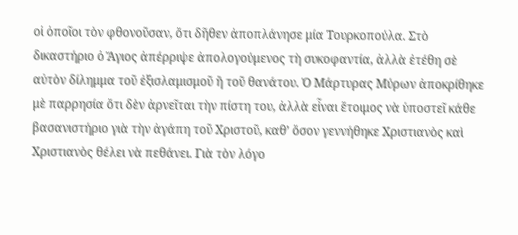οἱ ὁποῖοι τὸν φθονοῦσαν, ὅτι δῆθεν ἀποπλάνησε μία Τουρκοπούλα. Στὸ δικαστήριο ὁ Ἅγιος ἀπέρριψε ἀπολογούμενος τὴ συκοφαντία, ἀλλὰ ἐτέθη σὲ αὐτὸν δίλημμα τοῦ ἐξισλαμισμοῦ ἢ τοῦ θανάτου. Ὁ Μάρτυρας Μύρων ἀποκρίθηκε μὲ παρρησία ὅτι δὲν ἀρνεῖται τὴν πίστη του, ἀλλὰ εἶναι ἕτοιμος νὰ ὑποστεῖ κάθε βασανιστήριο γιὰ τὴν ἀγάπη τοῦ Χριστοῦ, καθ’ ὅσον γεννήθηκε Χριστιανὸς καὶ Χριστιανὸς θέλει νὰ πεθάνει. Γιὰ τὸν λόγο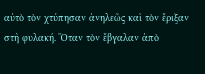αὐτὸ τὸν χτύπησαν ἀνηλεῶς καὶ τὸν ἔριξαν στὴ φυλακή. Ὅταν τὸν ἔβγαλαν ἀπὸ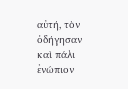αὐτή, τὸν ὁδήγησαν καὶ πάλι ἐνώπιον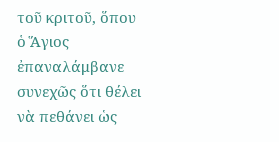τοῦ κριτοῦ, ὅπου ὁ Ἅγιος ἐπαναλάμβανε συνεχῶς ὅτι θέλει νὰ πεθάνει ὡς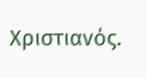Χριστιανός.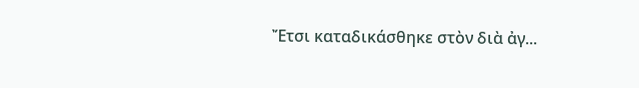Ἔτσι καταδικάσθηκε στὸν διὰ ἀγ...